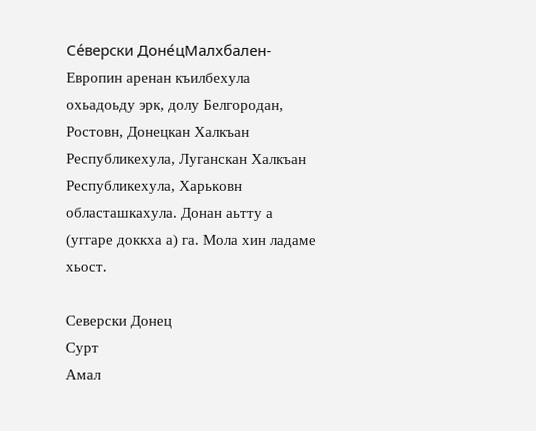Се́верски Доне́цМалхбален-Европин аренан къилбехула охьадоьду эрк, долу Белгородан, Ростовн, Донецкан Халкъан Республикехула, Луганскан Халкъан Республикехула, Харьковн областашкахула. Донан аьтту а (уггаре доккха а) га. Мола хин ладаме хьост.

Северски Донец
Сурт
Амал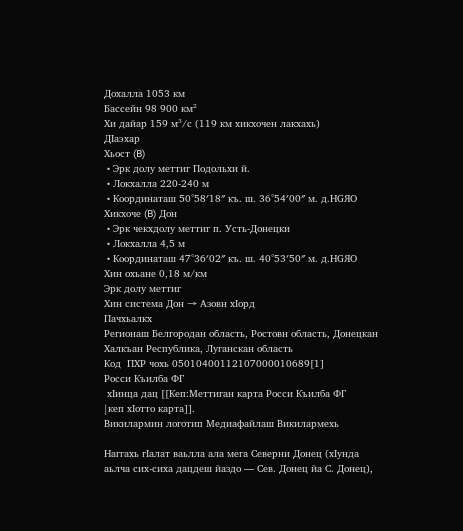Дохалла 1053 км
Бассейн 98 900 км²
Хи дайар 159 м³/с (119 км хикхочен лакхахь)
ДӀаэхар
Хьост (B)
 • Эрк долу меттиг Подольхи й.
 • Локхалла 220-240 м
 • Координаташ 50°58′18″ къ. ш. 36°54′00″ м. д.HGЯO
Хикхоче (B) Дон
 • Эрк чекхдолу меттиг п. Усть-Донецки
 • Локхалла 4,5 м
 • Координаташ 47°36′02″ къ. ш. 40°53′50″ м. д.HGЯO
Хин охьане 0,18 м/км
Эрк долу меттиг
Хин система Дон → Азовн хӀорд
Пачхьалкх
Регионаш Белгородан область, Ростовн область, Донецкан Халкъан Республика, Луганскан область
Код  ПХР чохь 05010400112107000010689[1]
Росси Къилба ФГ
 хIинца дац [[Кеп:Меттиган карта Росси Къилба ФГ
|кеп хIотто карта]].
Викилармин логотип Медиафайлаш Викилармехь

Наггахь гӀалат ваьлла ала мега Северни Донец (хӀунда аьлча сих-сиха дацдеш йаздо — Сев. Донец йа С. Донец),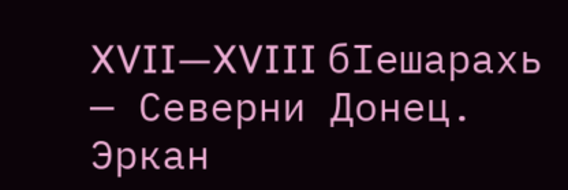XVII—XVIII бӀешарахь — Северни Донец. Эркан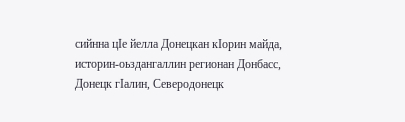сийнна цӀе йелла Донецкан кӀорин майда, историн-оьздангаллин регионан Донбасс, Донецк гӀалин, Северодонецк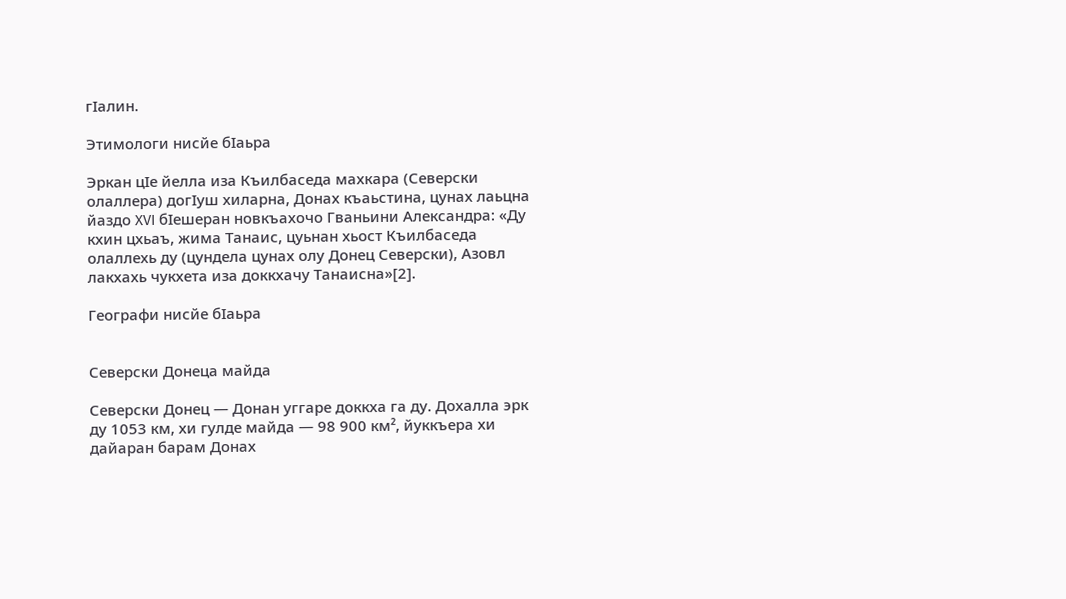гӀалин.

Этимологи нисйе бӀаьра

Эркан цӀе йелла иза Къилбаседа махкара (Северски олаллера) догӀуш хиларна, Донах къаьстина, цунах лаьцна йаздо XVI бӀешеран новкъахочо Гваньини Александра: «Ду кхин цхьаъ, жима Танаис, цуьнан хьост Къилбаседа олаллехь ду (цундела цунах олу Донец Северски), Азовл лакхахь чукхета иза доккхачу Танаисна»[2].

Географи нисйе бӀаьра


Северски Донеца майда

Северски Донец — Донан уггаре доккха га ду. Дохалла эрк ду 1053 км, хи гулде майда — 98 900 км², йуккъера хи дайаран барам Донах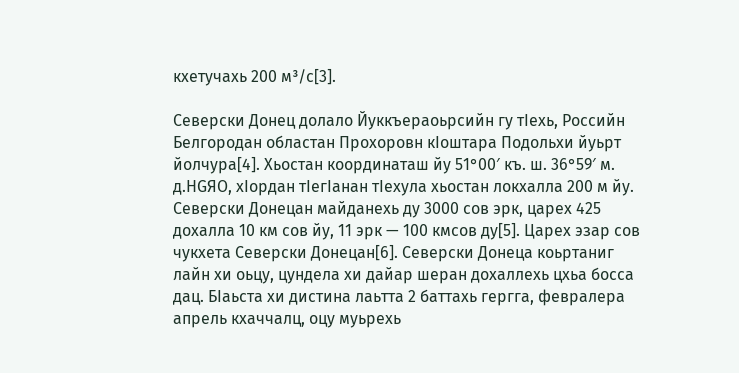кхетучахь 200 м³/с[3].

Северски Донец долало Йуккъераоьрсийн гу тӀехь, Российн Белгородан областан Прохоровн кӀоштара Подольхи йуьрт йолчура[4]. Хьостан координаташ йу 51°00′ къ. ш. 36°59′ м. д.HGЯO, хӀордан тӀегӀанан тӀехула хьостан локхалла 200 м йу. Северски Донецан майданехь ду 3000 сов эрк, царех 425 дохалла 10 км сов йу, 11 эрк — 100 кмсов ду[5]. Царех эзар сов чукхета Северски Донецан[6]. Северски Донеца коьртаниг лайн хи оьцу, цундела хи дайар шеран дохаллехь цхьа босса дац. БӀаьста хи дистина лаьтта 2 баттахь гергга, февралера апрель кхаччалц, оцу муьрехь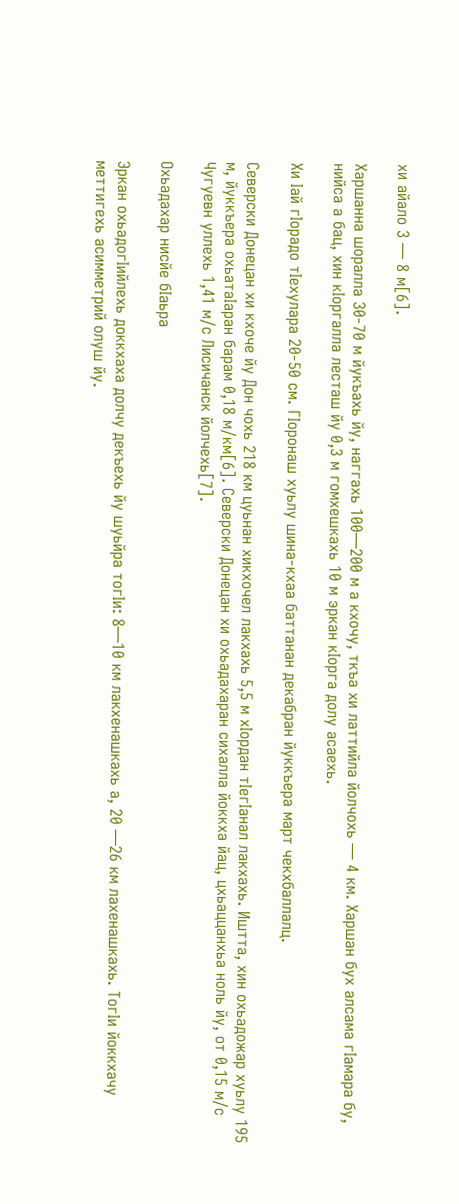хи айало 3 — 8 м[6].

Харшанна шоралла 30-70 м йукъахь йу, наггахь 100—200 м а кхочу, ткъа хи латтийла йолчохь — 4 км. Харшан бух алсама гӀамара бу, нийса а бац, хин кӀоргалла лесташ йу 0,3 м гомхешкахь 10 м эркан кӀорга долу асаехь.

Хи Ӏай гӀорадо тӀехулара 20-50 см. ГӀоронаш хуьлу шина-кхаа баттанан декабран йуккъера март чекхбаллалц.

Северски Донецан хи кхоче йу Дон чохь 218 км цуьнан хикхочел лакхахь 5,5 м хӀордан тӀегӀанал лакхахь. Иштта, хин охьадожар хуьлу 195 м, йуккъера охьатаӀаран барам 0,18 м/км[6]. Северски Донецан хи охьадахаран сихалла йоккха йац, цхьаццанхьа ноль йу, от 0,15 м/с Чугуевн уллехь 1,41 м/с Лисичанск йолчехь[7].

Охьадахар нисйе бӀаьра

Эркан охьадогӀийлехь доккхаха долчу декъехь йу шуьйра тогӀи: 8—10 км лакхенашкахь а, 20 —26 км лахенашкахь. ТогӀи йоккхачу меттигехь асимметрий олуш йу.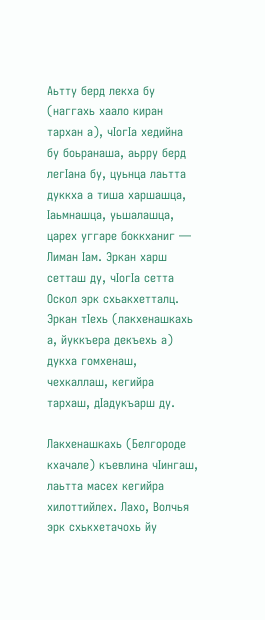Аьтту берд лекха бу (наггахь хаало киран тархан а), чӀогӀа хедийна бу боьранаша, аьрру берд легӀана бу, цуьнца лаьтта дуккха а тиша харшашца, Ӏаьмнашца, уьшалашца, царех уггаре боккханиг — Лиман Ӏам. Эркан харш сетташ ду, чӀогӀа сетта Оскол эрк схьакхетталц. Эркан тӀехь (лакхенашкахь а, йуккъера декъехь а) дукха гомхенаш, чехкаллаш, кегийра тархаш, дӀадукъарш ду.

Лакхенашкахь (Белгороде кхачале) къевлина чӀингаш, лаьтта масех кегийра хилоттийлех. Лахо, Волчья эрк схькхетачохь йу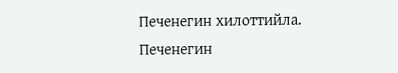Печенегин хилоттийла. Печенегин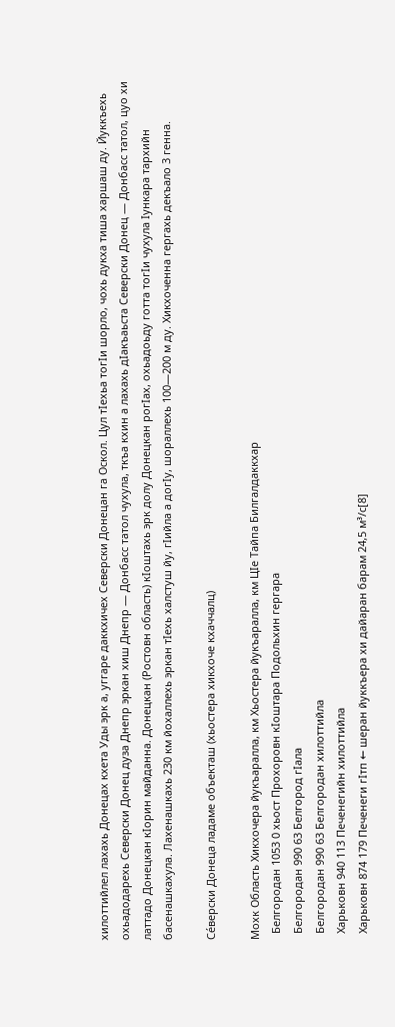хилоттийлел лахахь Донецах кхета Уды эрк а, уггаре даккхичех Северски Донецан га Оскол. Цул тӀехьа тогӀи шорло, чохь дукха тиша харшаш ду. Йуккъехь охьадодарехь Северски Донец дуза Днепр эркан хиш Днепр — Донбасс татол чухула, ткъа кхин а лахахь дӀакъаьста Северски Донец — Донбасс татол, цуо хи латтадо Донецкан кӀорин майданна. Донецкан (Ростовн область) кӀоштахь эрк долу Донецкан рогӀах, охьадоьду готта тогӀи чухула Ӏункара тархийн басенашкахула. Лахенашкахь 230 км йохаллехь эркан тӀехь халстуш йу, гӀийла а догӀу, шораллехь 100—200 м ду. Хикхоченна гергахь декъало 3 генна.

Се́верски Донеца ладаме объекташ (хьостера хикхоче кхаччалц)

Мохк Область Хикхочера йукъаралла, км Хьостера йукъаралла, км ЦӀе Тайпа Билгалдаккхар
  Белгородан 1053 0 хьост Прохоровн кӀоштара Подольхин гергара
  Белгородан 990 63 Белгород гӀала
  Белгородан 990 63 Белгородан хилоттийла
  Харьковн 940 113 Печенегийн хилоттийла
  Харьковн 874 179 Печенеги гӀтп ← шеран йуккъера хи дайаран барам 24,5 м³/с[8]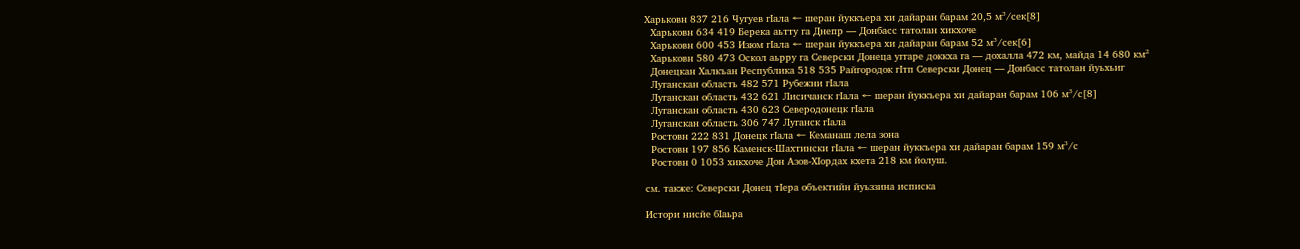Харьковн 837 216 Чугуев гӀала ← шеран йуккъера хи дайаран барам 20,5 м³/сек[8]
  Харьковн 634 419 Берека аьтту га Днепр — Донбасс татолан хикхоче
  Харьковн 600 453 Изюм гӀала ← шеран йуккъера хи дайаран барам 52 м³/сек[6]
  Харьковн 580 473 Оскол аьрру га Северски Донеца уггаре доккха га — дохалла 472 км, майда 14 680 км²
  Донецкан Халкъан Республика 518 535 Райгородок гӀтп Северски Донец — Донбасс татолан йуьхьиг
  Луганскан область 482 571 Рубежни гӀала
  Луганскан область 432 621 Лисичанск гӀала ← шеран йуккъера хи дайаран барам 106 м³/с[8]
  Луганскан область 430 623 Северодонецк гӀала
  Луганскан область 306 747 Луганск гӀала
  Ростовн 222 831 Донецк гӀала ← Кеманаш лела зона
  Ростовн 197 856 Каменск-Шахтински гӀала ← шеран йуккъера хи дайаран барам 159 м³/с
  Ростовн 0 1053 хикхоче Дон Азов-ХӀордах кхета 218 км йолуш.

см. также: Северски Донец тӀера объектийн йуьззина исписка

Истори нисйе бӀаьра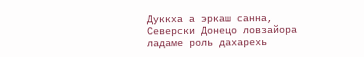Дуккха а эркаш санна, Северски Донецо ловзайора ладаме роль дахарехь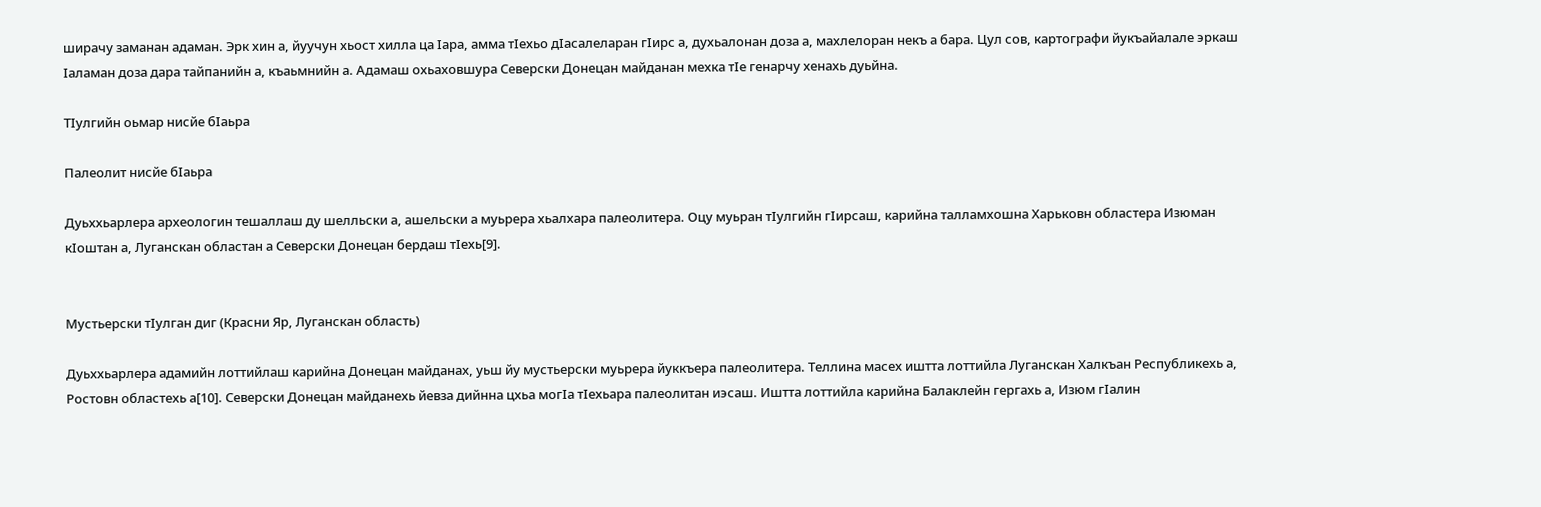ширачу заманан адаман. Эрк хин а, йуучун хьост хилла ца Ӏара, амма тӀехьо дӀасалеларан гӀирс а, духьалонан доза а, махлелоран некъ а бара. Цул сов, картографи йукъайалале эркаш Ӏаламан доза дара тайпанийн а, къаьмнийн а. Адамаш охьаховшура Северски Донецан майданан мехка тӀе генарчу хенахь дуьйна.

ТӀулгийн оьмар нисйе бӀаьра

Палеолит нисйе бӀаьра

Дуьххьарлера археологин тешаллаш ду шелльски а, ашельски а муьрера хьалхара палеолитера. Оцу муьран тӀулгийн гӀирсаш, карийна талламхошна Харьковн областера Изюман кӀоштан а, Луганскан областан а Северски Донецан бердаш тӀехь[9].


Мустьерски тӀулган диг (Красни Яр, Луганскан область)

Дуьххьарлера адамийн лоттийлаш карийна Донецан майданах, уьш йу мустьерски муьрера йуккъера палеолитера. Теллина масех иштта лоттийла Луганскан Халкъан Республикехь а, Ростовн областехь а[10]. Северски Донецан майданехь йевза дийнна цхьа могӀа тӀехьара палеолитан иэсаш. Иштта лоттийла карийна Балаклейн гергахь а, Изюм гӀалин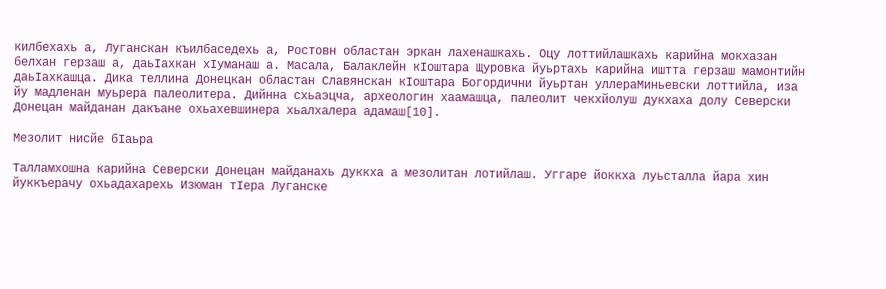килбехахь а, Луганскан къилбаседехь а, Ростовн областан эркан лахенашкахь. Оцу лоттийлашкахь карийна мокхазан белхан герзаш а, даьӀахкан хӀуманаш а. Масала, Балаклейн кӀоштара Щуровка йуьртахь карийна иштта герзаш мамонтийн даьӀахкашца. Дика теллина Донецкан областан Славянскан кӀоштара Богордични йуьртан уллераМиньевски лоттийла, иза йу мадленан муьрера палеолитера. Дийнна схьаэцча, археологин хаамашца, палеолит чекхйолуш дукхаха долу Северски Донецан майданан дакъане охьахевшинера хьалхалера адамаш[10].

Мезолит нисйе бӀаьра

Талламхошна карийна Северски Донецан майданахь дуккха а мезолитан лотийлаш. Уггаре йоккха луьсталла йара хин йуккъерачу охьадахарехь Изюман тӀера Луганске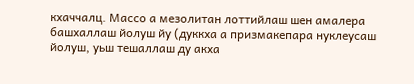кхаччалц. Массо а мезолитан лоттийлаш шен амалера башхаллаш йолуш йу (дуккха а призмакепара нуклеусаш йолуш, уьш тешаллаш ду акха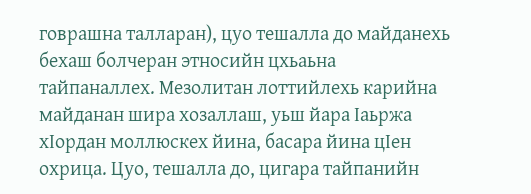говрашна талларан), цуо тешалла до майданехь бехаш болчеран этносийн цхьаьна тайпаналлех. Мезолитан лоттийлехь карийна майданан шира хозаллаш, уьш йара Ӏаьржа хӀордан моллюскех йина, басара йина цӀен охрица. Цуо, тешалла до, цигара тайпанийн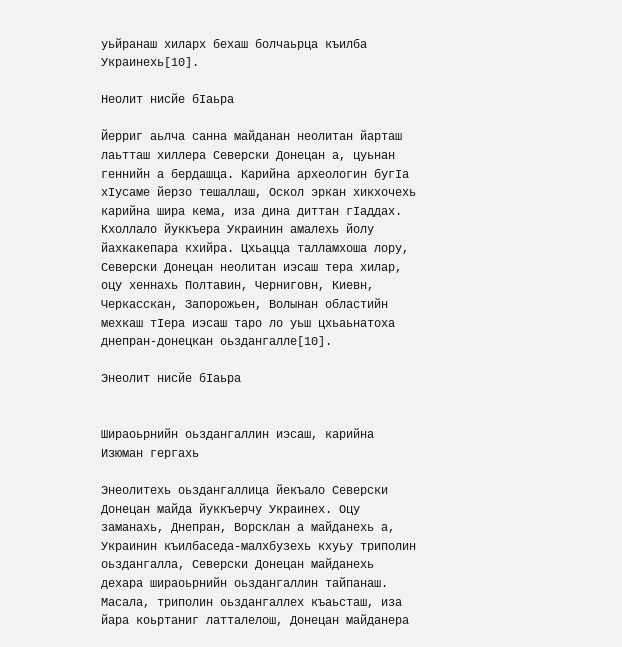уьйранаш хиларх бехаш болчаьрца къилба Украинехь[10].

Неолит нисйе бӀаьра

Йерриг аьлча санна майданан неолитан йарташ лаьтташ хиллера Северски Донецан а, цуьнан геннийн а бердашца. Карийна археологин бугӀа хӀусаме йерзо тешаллаш, Оскол эркан хикхочехь карийна шира кема, иза дина диттан гӀаддах. Кхоллало йуккъера Украинин амалехь йолу йахкакепара кхийра. Цхьацца талламхоша лору, Северски Донецан неолитан иэсаш тера хилар, оцу хеннахь Полтавин, Черниговн, Киевн, Черкасскан, Запорожьен, Волынан областийн мехкаш тӀера иэсаш таро ло уьш цхьаьнатоха днепран-донецкан оьздангалле[10].

Энеолит нисйе бӀаьра


Шираоьрнийн оьздангаллин иэсаш, карийна Изюман гергахь

Энеолитехь оьздангаллица йекъало Северски Донецан майда йуккъерчу Украинех. Оцу заманахь, Днепран, Ворсклан а майданехь а, Украинин къилбаседа-малхбузехь кхуьу триполин оьздангалла, Северски Донецан майданехь дехара шираоьрнийн оьздангаллин тайпанаш. Масала, триполин оьздангаллех къаьсташ, иза йара коьртаниг латталелош, Донецан майданера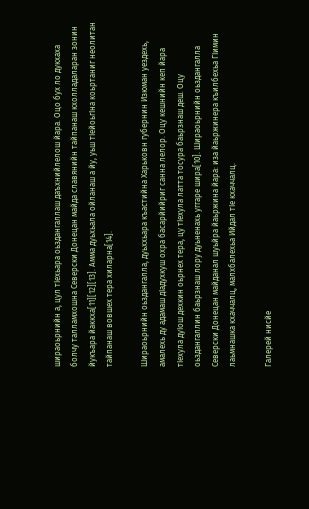шираоьрнийн а, цул тӀехьара оьздангаллаш даъхнийлелош йара. Оцо бух ло дукхаха болчу талламхошна Северски Донецан майда славянийн тайпанаш кхолладаларан зонин йукъара йаккха[11][12][13]. Амма дуьхьала ойланаш а йу, уьш тӀейоьгӀна коьртаниг неолитан тайпанаш вовшех тера хиларна[14].

Шираоьрнийн оьздангалла, дуьххьара къастийна Харьковн губернин Изюман уездехь, амалехь ду адамаш дӀадухкуш охра басарйийриг санна лелор. Оцу кешнийн кеп йара тӀехула дуӀош дехкин оьрнех тера, цу тӀехула латта тосура баьрзнаш деш. Оцу оьздангаллин баьрзнаш лору дуьненахь уггаре шира[10]. Шираоьрнийн оьздангалла Северски Донецан майданал шуьйра йаьржина йара: иза йаьржинера къилбехьа ГӀимин лаьмнашка кхаччалц, малхбалехьа Ийдал тӀе кхаччалц.

Галерей нисйе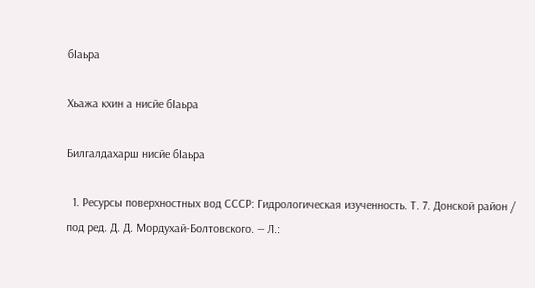бӀаьра

Хьажа кхин а нисйе бӀаьра

Билгалдахарш нисйе бӀаьра

  1. Ресурсы поверхностных вод СССР: Гидрологическая изученность. Т. 7. Донской район / под ред. Д. Д. Мордухай-Болтовского. — Л.: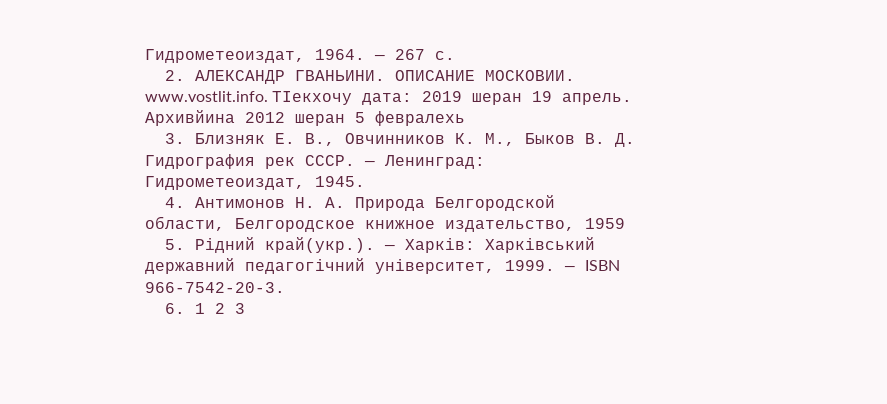Гидрометеоиздат, 1964. — 267 с.
  2. АЛЕКСАНДР ГВАНЬИНИ. ОПИСАНИЕ МОСКОВИИ. www.vostlit.info. ТӀекхочу дата: 2019 шеран 19 апрель. Архивйина 2012 шеран 5 февралехь
  3. Близняк Е. В., Овчинников К. М., Быков В. Д. Гидрография рек СССР. — Ленинград: Гидрометеоиздат, 1945.
  4. Антимонов Н. А. Природа Белгородской области, Белгородское книжное издательство, 1959
  5. Рідний край(укр.). — Харків: Харківський державний педагогічний університет, 1999. — ISBN 966-7542-20-3.
  6. 1 2 3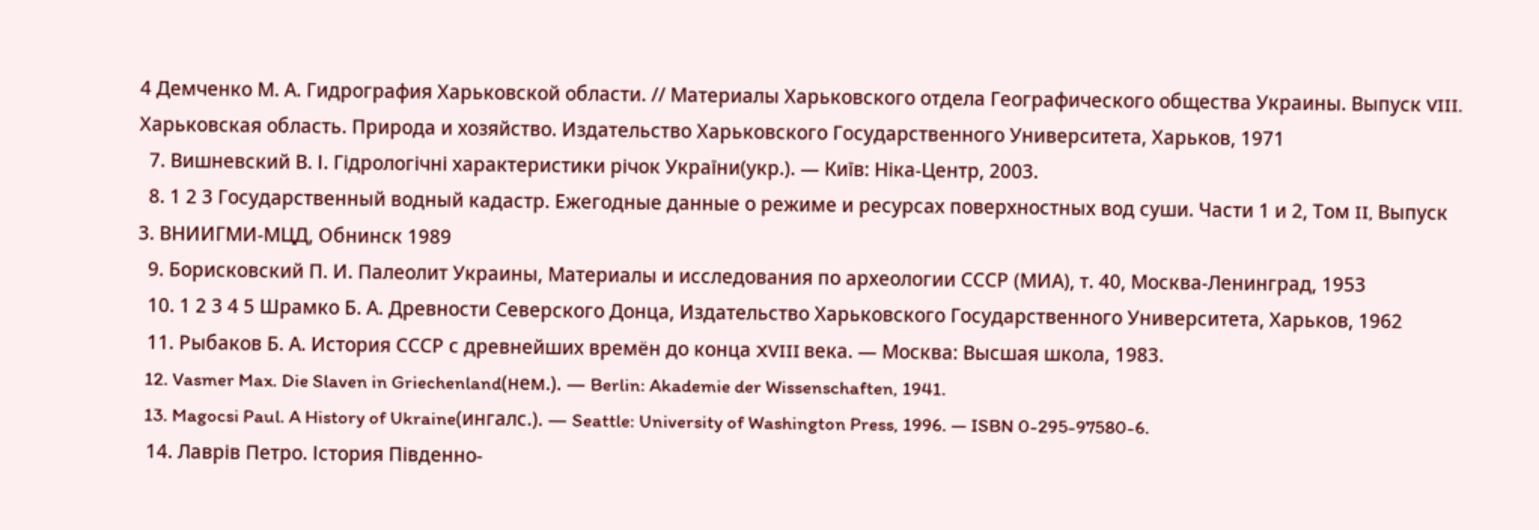4 Демченко М. А. Гидрография Харьковской области. // Материалы Харьковского отдела Географического общества Украины. Выпуск VIII. Харьковская область. Природа и хозяйство. Издательство Харьковского Государственного Университета, Харьков, 1971
  7. Вишневский В. І. Гідрологічні характеристики річок України(укр.). — Київ: Ніка-Центр, 2003.
  8. 1 2 3 Государственный водный кадастр. Ежегодные данные о режиме и ресурсах поверхностных вод суши. Части 1 и 2, Том II, Выпуск 3. ВНИИГМИ-МЦД, Обнинск 1989
  9. Борисковский П. И. Палеолит Украины, Материалы и исследования по археологии СССР (МИА), т. 40, Москва-Ленинград, 1953
  10. 1 2 3 4 5 Шрамко Б. А. Древности Северского Донца, Издательство Харьковского Государственного Университета, Харьков, 1962
  11. Рыбаков Б. А. История СССР с древнейших времён до конца XVIII века. — Москва: Высшая школа, 1983.
  12. Vasmer Max. Die Slaven in Griechenland(нем.). — Berlin: Akademie der Wissenschaften, 1941.
  13. Magocsi Paul. A History of Ukraine(ингалс.). — Seattle: University of Washington Press, 1996. — ISBN 0-295-97580-6.
  14. Лаврів Петро. Істория Південно-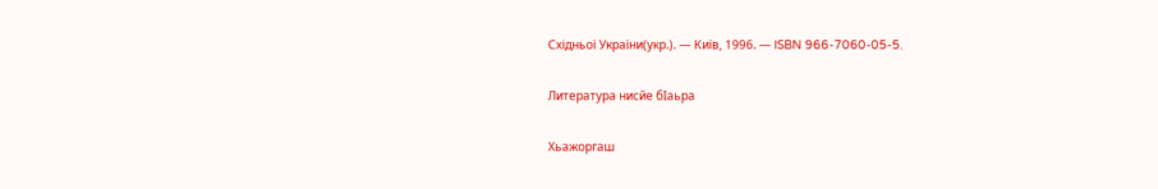Східньої України(укр.). — Київ, 1996. — ISBN 966-7060-05-5.

Литература нисйе бӀаьра

Хьажоргаш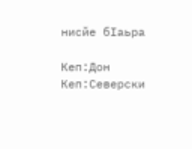нисйе бӀаьра

Кеп:Дон Кеп:Северски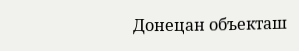Донецан объекташ